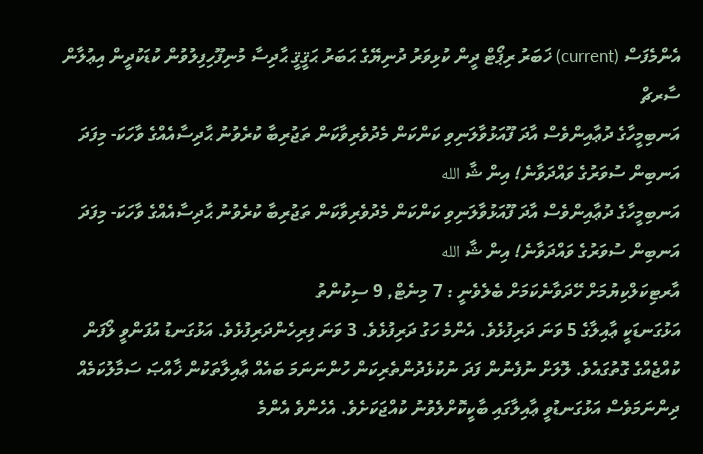އެންމެފަސް (current) ޚަބަރު ރިޕޯޓް ދީން ކުޅިވަރު ދުނިޔޭގެ ޙަބަރު ޙަޤީޤީ ޙާދިސާ މުނިފޫހިފިލުވުން ކުޑަކުދީން އިޢުލާން ސާރޗް
އަނބިމީހާގެ ދުޢާއިންވެސް އާދަ ފޫއަޅުވާލަނިވި ކަންކަން މެދުވެރިވާކަން ތަޖުރިބާ ކުރެވުނު ޙާދިސާއެއްގެ ވާހަކަ- މިފަދަ އަނބިން ސުވަރުގެ ވައްދަވާނެ! އިން ޝާ الله
އަނބިމީހާގެ ދުޢާއިންވެސް އާދަ ފޫއަޅުވާލަނިވި ކަންކަން މެދުވެރިވާކަން ތަޖުރިބާ ކުރެވުނު ޙާދިސާއެއްގެ ވާހަކަ- މިފަދަ އަނބިން ސުވަރުގެ ވައްދަވާނެ! އިން ޝާ الله
އާރޓިކަލްކިޔުމަށް ހޭދަވާނެކަމަށް ބެލެވެނީ : 7 މިނެޓް, 9 ސިކުންތު
އަޅުގަނޑަކީ ޢާއިލާގެ 5 ވަނަ ދަރިފުޅެވެ. އެންމެ ހަގު ދަރިފުޅެވެ. 3 ވަނަ ފިރިހެންދަރިފުޅެވެ. އަޅުގަނޑު އުފަންވީ ލޯފަން ކުއްޖެއްގެ ގޮތުގައެވެ. ލޮލަށް ނުފެނުން ފަދަ ނުކުޅެދުންތެރިކަން ހުންނަނަމަ ބައެއް ޢާއިލާތަކުން ޚާއްޞަ ސަމާލުކަމެއް ދިންނަމަވެސް އަޅުގަނޑުވީ ޢާއިލާގައި ބާކީކޮށްލެވުނު ކުއްޖަކަށެވެ. އެހެންވެ އެންމެ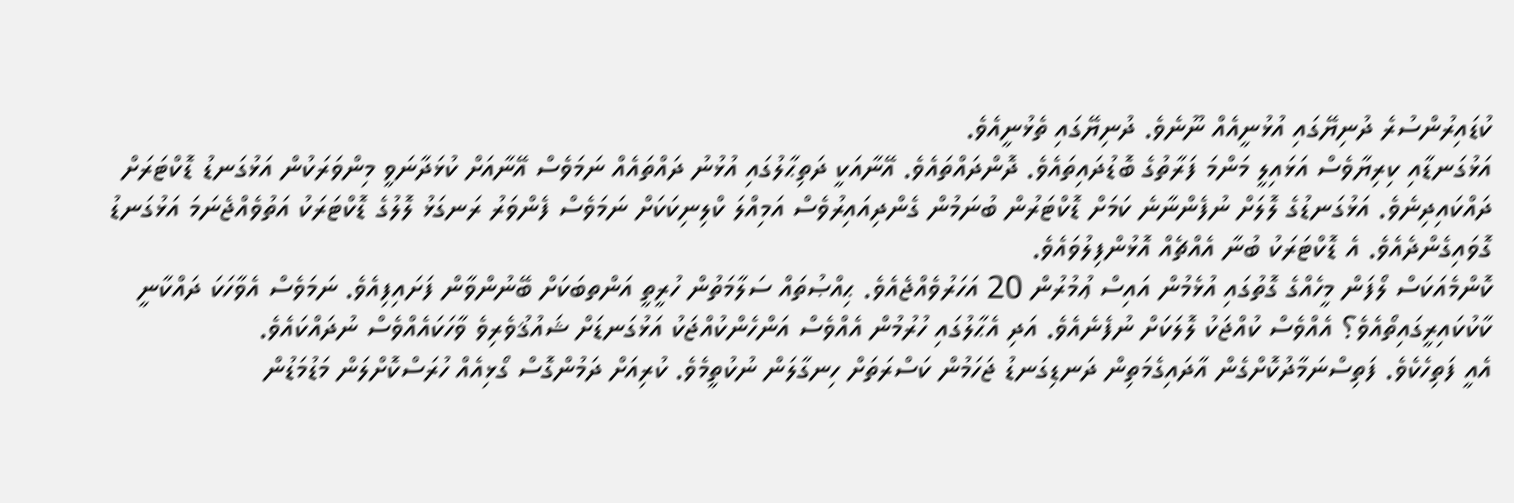ކުޑައިރުންސުރެ ދުނިޔޭގައި އުޅުނީއެއް ނޫނެވެ. ދުނިޔޭގައި ތެޅުނީއެވެ.
އަޅުގަނޑާއި ކިރިޔާވެސް އަޅައިލީ މަންމަ ފަރާތުގެ ބޮޑުދައިތައެވެ. ދޮންދައްތައެވެ. އޭނާއަކީ ދަތިޙާލުގައި އުޅުނު ދައްތައެއް ނަމަވެސް އޭނާއަށް ކުޅަދާނަވީ މިންވަރަކުން އަޅުގަނޑު ޑޮކްޓަރަށް ދައްކައިދިނެވެ. އަޅުގަނޑުގެ ލޮލަށް ނުފެންނާނެ ކަމަށް ޑޮކްޓަރުން ބުނަމުން ގެންދިއައިރުވެސް އަމިއްލަ ކްލިނިކަކަށް ނަމަވެސް ފެންވަރު ރަނގަޅު ލޮލުގެ ޑޮކްޓަރަކު އަތުވެއްޖެނަމަ އަޅުގަނޑު ގޮވައިގެންދެއެވެ. އެ ޑޮކްޓަރަކު ބުނާ އެއްޗެއް އޮޅުންފިލުވައެވެ.
ކޮންމެއަކަސް ލޯފަން މީހެއްގެ ގޮތުގައި އުޅެމުން އައިސް ޢުމުރުން 20 އަހަރުވެއްޖެއެވެ. ޙިއްޞުތައް ސަލާމަތުން ހުރީތީ އަންތބަކަށް ބޭނުންވާން ފަށައިފިއެވެ. ނަމަވެސް އެވާހަކަ ދައްކާނީ ކާކުކައިރީގައިތޯއެވެ؟ އެއްވެސް ކުއްޖަކު ލޮލަކަށް ނުފެނެއެވެ. އަދި އެޙާލުގައި ހުރުމުން އެއްވެސް އަންހެންކުއްޖަކު އަޅުގަނޑަށް ޝައުޤުވެރިވެ ވާހަކައެއްވެސް ނުދައްކައެވެ.
އެއީ ފަތިހެކެވެ. ފަތިސްނަމާދުކޮށްގެން އާދައިގެމަތިން ދަނޑިގަނޑު ޖަހަމުން ކަސްރަތަށް ހިނގާލަން ނުކުތީމެވެ. ކުރިއަށް ދަމުންގޮސް ގޯޅިއެއް ހުރަސްކޮށްލަން މަޑުމަޑުން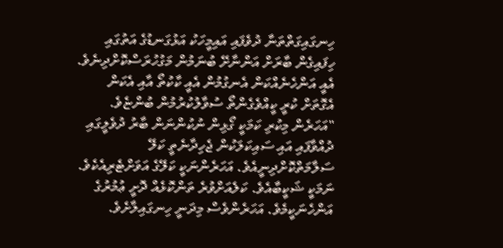ހިނގައިގަތްތަނާ ދުވެފައި އައިމީހަކު އަޅުގަނޑުގެ އަތުގައި ހިފައިގެން ބާރަށް އަންނާށޭ ބުނަމުން މަގުހުރަސްކޮށްދިނެވެ.
އެއީ އަންހެނެއްކަން އެނގުމުން އެއީ ކާކުތޯ އާއި އެކަން އެގޮތަށް ކުރީ ކީއްވެގެންތޯ ސުވާލުކުރުމުން ބުންޏެވެ. "އަހަރެން މިކުރި ކަމަކީ ގޯޅިން ނުކުންނަން ބާރު ދުވެލީގައި ދުއްވާފައި އައި ސައިކަލަކުން ޖެހިދާނެތީ ކަލޭ ސަލާމަތްކޮށްދިނީއެވެ. އަހަރެންނަކީ ކަލޭގެ އަވަށްޓެރިއެކެވެ. ނަމަކީ ޝަކީބާއެވެ. ކަލެއަށްވުރެ ތަންކޮޅެއް ދޮށީ ޢުމުރުގެ އަންހެނަކީމެވެ. އަހަރެންވެސް މިދަނީ ހިނގައިލާށެވެ.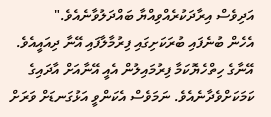އަދިވެސް އިރާދަކުރެއްވިއްޔާ ބައްދަލުވާނެއެވެ."
އެހެން ބުނެފައި ބުރަކަށިގައި ފިރުމާލާފައި އޭނާ ދިއައީއެވެ. އޭނާގެ ހިތްހެޔޮކަމާ ފިރުމައިލުން އެއީ އޭނާއަށް އާދައިގެ ކަމަކަށްވެދާނެއެވެ. ނަމަވެސް އެކަންވީ އަޅުގަނޑަށް ވަރަށް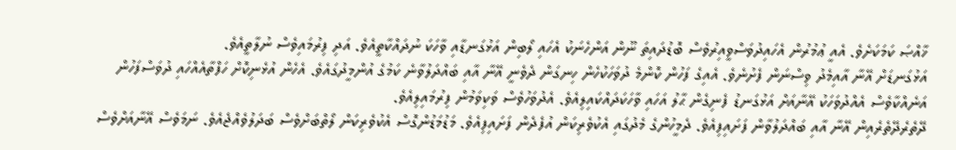ޚާއްޞަ ކަމަކަށެވެ. އެއީ ޢުމުރުން އެހައިދުވަސްވީއިރުވެސް ބޮޑުދައިތަ ނޫން އަންހެނަކު އެހައި ލޯބިން އަޅުގަނޑާއި ވާހަކަ ނުދައްކާތީއެވެ. އަދި ފިރުމައިވެސް ނުލާތީއެވެ.
އަޅުގަނޑަށް އޭނާ އާއިމެދު ވިސްނަން ފެށުނެވެ. އެއިގެ ފަހުން ކޮންމެ ދުވަހަކުހެން ހިނގަން ދެވެނީ އޭނާ އާއި ބައްދަލުވާނެ ކަމުގެ އުންމީދުގައެވެ. އެހެން އުޅެނިކޮށް ހަފްތާއެއްހައި ދުވަސްފަހުން އަނެއްކާވެސް އެއްދުވަހަކު އޭނާއަށް އަޅުގަނޑު ފެނިގެން ޙާލު އަހައި ވާހަކަދައްކައިލިއެވެ. އެދުވަހުވެސް ވަކިވަމުން ފިރުމައިލިއެވެ.
ދޭތެރެދޭތެރެއިން އޭނާ އާއި ބައްދަލުވާން ފަށައިފިއެވެ. ދެމީހުންގެ މެދުގައި އެކުވެރިކަން އުފެދެން ފަށައިފިއެވެ. މަޑުމަޑުންގޮސް އެކުވެރިކަން ލޯތްބަށްވެސް ބަދަލުވެއްޖެއެވެ. ނަމަވެސް އޭނާއަށްވެސް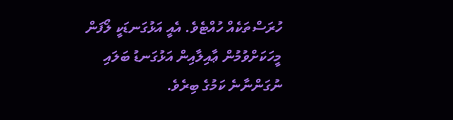ހުރަސްތަކެއް ހުއްޓެވެ. އެއީ އަޅުގަނޑަކީ ލޯފަން މީހަކަށްވުމުން ޢާއިލާއިން އަޅުގަނޑު ބަލައި ނުގަންނާނެ ކަމުގެ ބިރެވެ.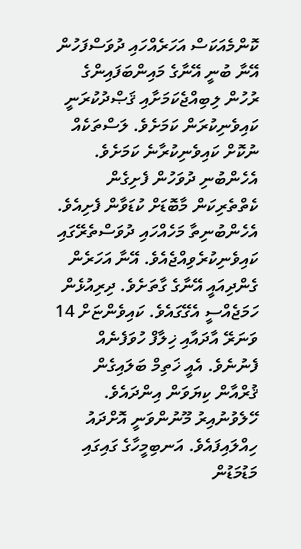ކޮންމެއަކަސް އަހަރެއްހައި ދުވަސްފަހުން އޭނާ ބުނީ އޭނާގެ މައިންބަފައިންގެ ރުހުން ލިބިއްޖެކަމަށާއި ޤަޞްދުކުރަނީ ކައިވެނިކުރަން ކަމަށެވެ. ލަސްތަކެއް ނުކޮށް ކައިވެނިކުރާނެ ކަމަށެވެ. އެހެންބުނި ދުވަހުން ފެށިގެން ކެތްތެރިކަން މާބޮޑަށް ކުޑަވާން ފެށިއެވެ.
އެހެންބުނިތާ މަހެއްހައި ދުވަސްތެރޭގައި ކައިވެނިކުރެވިއްޖެއެވެ. އޭނާ އަހަރެން ގެންދިއައީ އޭނާގެ ގާތަށެވެ. ދިރިއުޅެން ހަމަޖެއްސީ އެގޭގައެވެ. ކައިވެންޏަށް 14 ވަނަރޭ އާދައާއި ޚިލާފް ހުވަފެނެއް ފެނުނެވެ. އެއީ ޚަތިމް ބަލައިގެން ޤުރްއާން ކިޔަވަން އިންދައެވެ. ހޭލެވުނުއިރު މޫނުންވަނީ އޮށްދައު ހިއްލައިފައެވެ. އަނބިމީހާގެ ގައިގައި މަޑުމަޑުން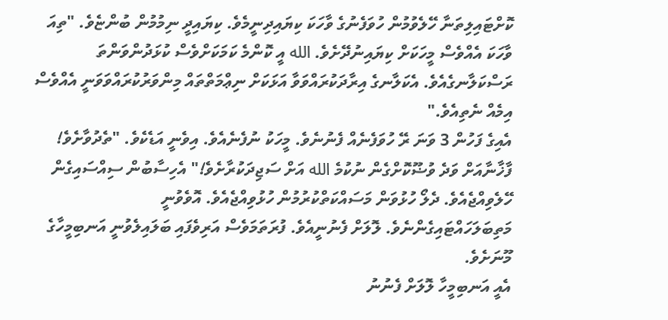ކޮށްޓައިލިތަނާ ހޭލެވުމުން ހުވަފެނުގެ ވާހަކަ ކިޔައިދިނީމެވެ. ކިޔައިދީ ނިމުމުން ބުންޏެވެ. "ތިއަ ވާހަކަ އެއްވެސް މީހަކަށް ކިޔައިނުދޭށެވެ. الله އީ ކޮންމެ ކަމަކަށްވެސް ކުޅަދުންވަންތަ ރަސްކަލާނގެއެވެ. އެކަލާނގެ އިރާދަކުރައްވަވާ އަޅަކަށް ނިޢްމަތްތައް މިންވަރުކުރައްވަވަނީ އެއްވެސް އިމެއް ނެތިއެވެ."
އެއިގެ ފަހުން 3 ވަނަ ރޭ ހުވަފެނެއް ފެނުނެވެ. މީހަކު ނުފެނެއެވެ. އިވެނީ އަޑެކެވެ. "ތެދުވާށެވެ! ފާޚާނާއަށް ވަދެ ވުޟޫކޮށްގެން ނުކުމެ الله އަށް ސަޖިދަކުރާށެވެ!" އެހިސާބުން ސިއްސައިގެން ހޭލެވިއްޖެއެވެ. ދެލޯ ހުޅުވަން މަސައްކަތްކުރުމުން ހުޅުވިއްޖެއެވެ. އޮވެވުނީ މަތިބަލަހައްޓައިގެންނެވެ. ލޮލަށް ފެނުނީއެވެ. ފުރަތަމަވެސް އަރިވެފައި ބަލައިލެވުނީ އަނބިމީހާގެ މޫނަށެވެ.
އެއީ އަނބިމީހާ ލޮލަށް ފެނުނު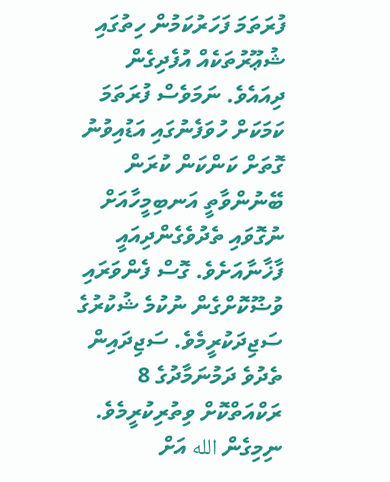ފުރަތަމަ ފަހަރުކަމުން ހިތުގައި ޝުޢޫރުތަކެއް އުފެދިގެން ދިއައެވެ. ނަމަވެސް ފުރަތަމަ ކަމަކަށް ހުވަފެނުގައި އަޑުއިވުނު ގޮތަށް ކަންކަން ކުރަން ބޭނުންވާތީ އަނބިމީހާއަށް ނުގޮވައި ތެދުވެގެންދިއައީ ފާޚާނާއަށެވެ. ގޮސް ފެންވަރައި ވުޟޫކޮށްގެން ނުކުމެ ޝުކުރުގެ ސަޖިދަކުރީމެވެ. ސަޖިދައިން ތެދުވެ ދަމުނަމާދުގެ 8 ރަކްއަތްކޮށް ވިތުރިކުރީމެވެ. ނިމިގެން الله އަށް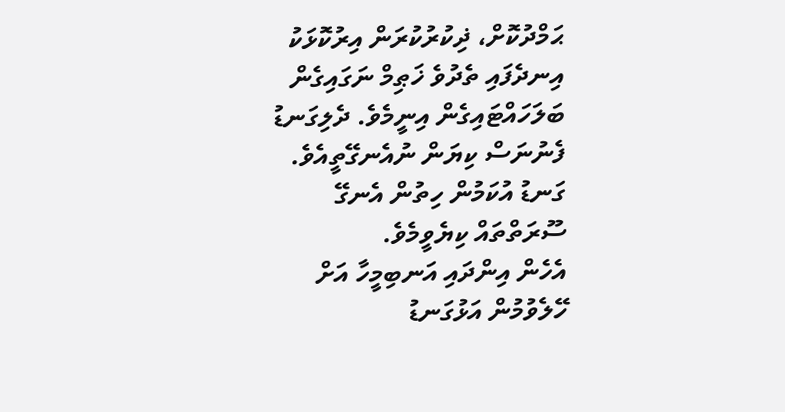ޙަމްދުކޮށް، ޛިކުރުކުރަން އިރުކޮޅަކު އިނދެފައި ތެދުވެ ޚަޠިމް ނަގައިގެން ބަލަހައްޓައިގެން އިނީމެވެ. ދެލިގަނޑު ފެނުނަސް ކިޔަން ނުއެނގޭތީއެވެ. ގަނޑު އުކަމުން ހިތުން އެނގޭ ސޫރަތްތައް ކިޔެވީމެވެ.
އެހެން އިންދައި އަނބިމީހާ އަށް ހޭލެވުމުން އަޅުގަނޑު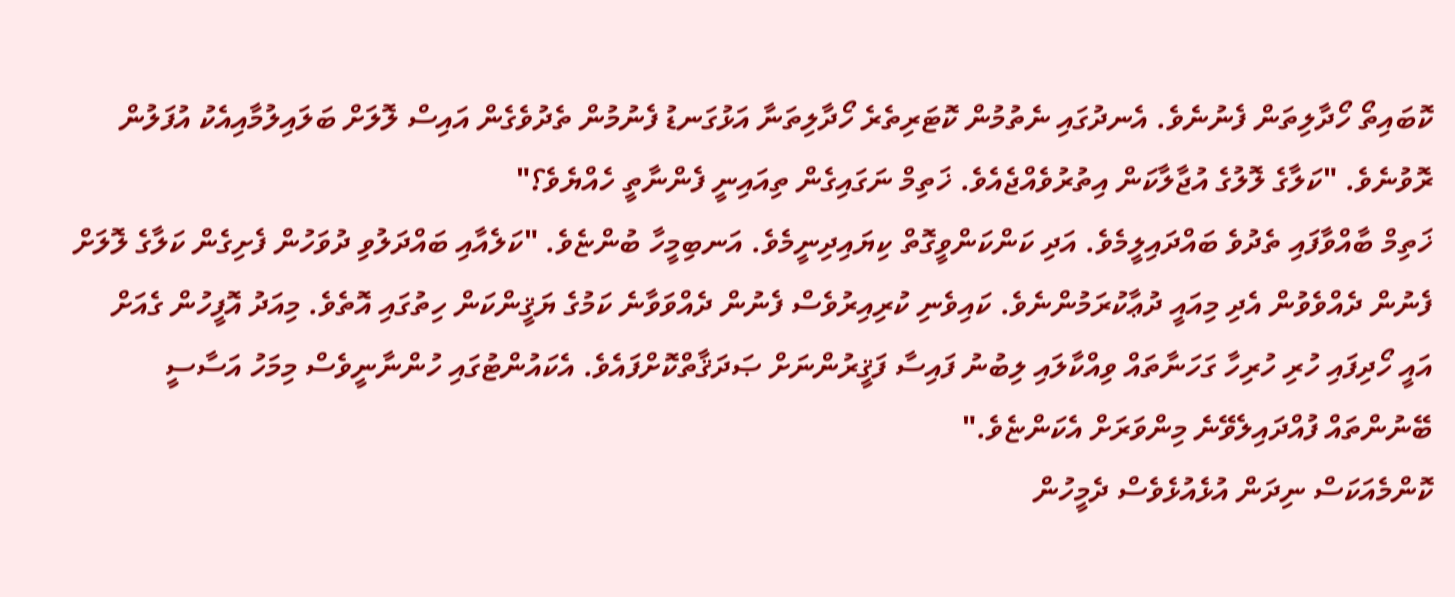ކޮބައިތޯ ހޯދާލިތަން ފެނުނެވެ. އެނދުގައި ނެތުމުން ކޮޓަރިތެރެ ހޯދާލިތަނާ އަޅުގަނޑު ފެނުމުން ތެދުވެގެން އައިސް ލޮލަށް ބަލައިލުމާއިއެކު އުފަލުން ރޮވުނެވެ. "ކަލާގެ ލޮލުގެ އުޖާލާކަން އިތުރުވެއްޖެއެވެ. ޚަތިމް ނަގައިގެން ތިއައިނީ ފެންނާތީ ހެއްޔެވެ؟"
ޚަތިމް ބާއްވާފައި ތެދުވެ ބައްދައިލީމެވެ. އަދި ކަންކަންވީގޮތް ކިޔައިދިނީމެވެ. އަނބިމީހާ ބުންޏެވެ. "ކަލެއާއި ބައްދަލުވި ދުވަހުން ފެށިގެން ކަލާގެ ލޮލަށް ފެނުން ދެއްވެވުން އެދި މިއައީ ދުޢާކުރަމުންނެވެ. ކައިވެނި ކުރިއިރުވެސް ފެނުން ދެއްވަވާނެ ކަމުގެ ޔަޤީންކަން ހިތުގައި އޮތެވެ. މިއަދު އޮފީހުން ގެއަށް އައީ ހޯދިފައި ހުރި ހުރިހާ ގަހަނާތައް ވިއްކާލައި ލިބުނު ފައިސާ ފަޤީރުންނަށް ޞަދަޤާތްކޮށްފައެވެ. އެކައުންޓުގައި ހުންނާނީވެސް މިމަހު އަސާސީ ބޭނުންތައް ފުއްދައިލެވޭނެ މިންވަރަށް އެކަންޏެވެ."
ކޮންމެއަކަސް ނިދަން އުޅެއުޅެވެސް ދެމީހުން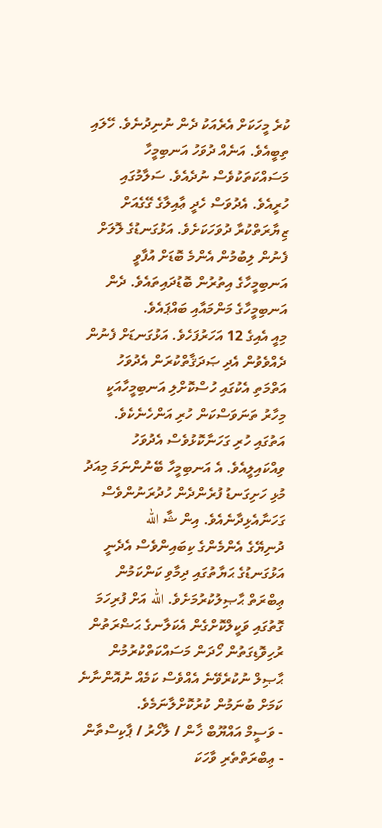ކުރެ މީހަކަށް އެރެއަކު ދެން ނުނިދުނެވެ. ހޭލައި ތިބީއެވެ. އަނެއް ދުވަހު އަނބިމީހާ މަސައްކަތަކުވެސް ނުދެއެވެ. ސަލާމުގައި ހުރީއެވެ. އެދުވަސް ހެދީ ޢާއިލާގެ ގޭގެއަށް ޒިޔާރަތްކުރާ ދުވަހަކަށެވެ. އަޅުގަނޑުގެ ލޮލަށް ފެނުން ލިބުމުން އެންމެ ބޮޑަށް އުފާވީ އަނބިމީހާގެ އިތުރުން ބޮޑުދައިތައެވެ. ދެން އަނބިމީހާގެ މަންމައާއި ބައްޕައެވެ.
މިއީ އެއިގެ 12 އަހަރުފަހެވެ. އަޅުގަނޑަށް ފެނުން ދެއްވެވުން އެދި ޞަދަޤާތްކުރަން އެދުވަހު އަތްމަތި އެކުގައި ހުސްކޮށްލި އަނބިމީހާއަކީ މިހާރު ތަނަވަސްކަން ހުރި އަންހެނެކެވެ. އަތުގައި ހުރި ގަހަނާކޮޅުވެސް އެދުވަހު ވިއްކައިލީއެވެ. އެ އަނބިމީހާ ބޭނުންނަމަ މިއަދު މުޅި ހަށިގަނޑު ފުރެންދެން ހުދުރަނުންވެސް ގަހަނާއެޅިދާނެއެވެ. އިން ޝާ الله
ދުނިޔޭގެ އެންމެންގެ ކިބައިންވެސް އެދެނީ އަޅުގަނޑުގެ ޙަޔާތުގައި ދިމާވި ކަންކަމުން ޢިބްރަތް ޙާޞިލުކުރުމަށެވެ. الله އަށް ފުރިހަމަ ގޮތުގައި ވަކީލްކޮށްގެން އެކަލާނގެ ޙަޟްރަތުން ރުހިވޮޑިގަތުން ހޯދަން މަސައްކަތްކުރުމުން ޙާޞިލް ނުކުރެވޭނެ އެއްވެސް ކަމެއް ނުއޮންނާނެ ކަމަށް ބުނަމުން ކުރުކޮށްލާނަމެވެ.
- ވަސީމް އައްޔޫބް ޚާން / ލާހޯރު / ޕާކިސްތާން
- ޢިބްރަތްތެރި ވާހަކަ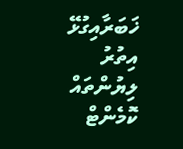ޚަބަރާއިގުޅޭ އިތުރު ލިޔުންތައް
ކޮމެންޓް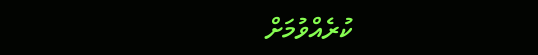ކުރެއްވުމަށް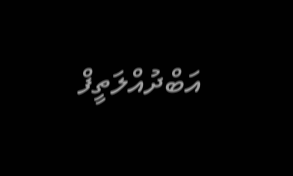އަބްދުއްލަތީފް